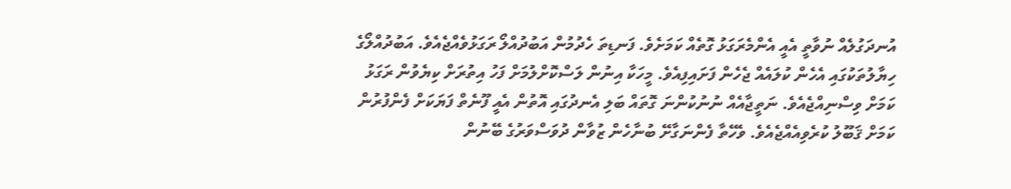އުނދަގުލެއް ނުވާތީ އެއީ އެންމެރަގަޅު ގޮތެއް ކަމަށެވެ. ފަނޑިތަ ހެދުމުން އަބުދުއްލޯ ރަގަޅުވެއްޖެއެވެ. އަބުދުއްލޯގެ ހިޔާލުތަކުގައި އެހެން ކުލައެއް ޖެހެން ފަށައިފިއެވެ. މީހަކާ އިނުން ލަސްކޮށްލުމަށް ފަހު އިތުރަށް ކިޔެވުން ރަގަޅު ކަމަށް ވިސްނިއްޖެއެވެ. ނަތީޖާއެއް ނުނުކުންނަ ގޮތައް ބަލި އެނދުގައި އޮތުން އެއީ ފޫނެތް ފަޔަކަށް ފެންފުރުން ކަމަށް ޤަބޫލު ކުރެވިއެއްޖެއެވެ. ވެހޭތާ ފެންނަގާށޭ ބުނާހެން ޒުވާން ދުވަސްވަރުގެ ބޭނުން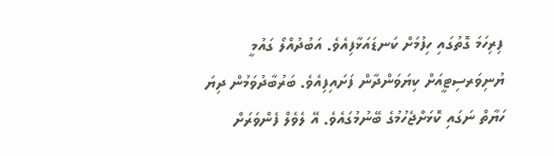ފިރިހަމަ ގޮތުގައި ހިފުމަށް ކަނޑައަޅާފިއެވެ. އަބުދުއްލޯ ގައުމީ ޔުނިވަރސިޓީއަށް ކިޔަވަންދާން ފަށައިފިއެވެ. ބަރުބާދުވަމުން ދިޔަ ހަޔާތް ނަގައި ކޮޅަށްޖެހުމުގެ ބޭނުމުގައެވެ. އޭ ލެވެލް ފެންވަރަށް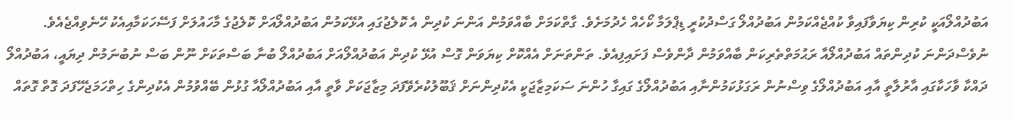އަބުދުއްލޯއަކީ ކުރިން ކިޔަވާފައިވާ ކުއްޖެއްކަމުން އަބުދުއްލޯ ގަސްދުކުރީ ޑިޕްލަމާ ކޯހެއް ހެދުމަށެވެ. ގާތްކަމަށް ބާއްވަމުން އަންނަ ކުދިން އެ ކޮލެޖުގައި އުޅޭކަމުން އަބުދުއްލޯއަށް ކޮލެޖުގެ މާހައުލަށް ފަސޭހަކަމާއިއެކު ހޭނެވިއްޖެއެވެ. ނުވެސްދަންނަ ކުދިންތައް އަބުދުއްލޯއާ ރަޙުމަތްތެރިކަން ބާއްވަމުން ދާންވެސް ފަށައިފިއެވެ. ތަންތަނަށް އެއްކޮށް ކިޔަވަން ގޮސް އުޅޭ ކުދިން އަބުދުއްލޯއަށް އަބުދުއްލޯ ބުނާ ބަސްތަކަށް ނޫން ބަސް ނުބުނަމުން ދިޔައީ، އަބުދުއްލޯ ދައްކާ ވާހަކާގައި އާރުލާތީ އާއި އަބުދުއްލޯގެ ވިސްނުން ރަގަޅުކަމުންނާއި އަބުދުއްލޯގެ ގައިގާ ހުންނަ ސަކަމިޒާޖަކީ އެކުދިންނަށް ޤަބޫލުކުރެވޭފަދަ މިޒާޖަކަށް ވާތީ އާއި އަބުދުއްލޯއާ ގުޅުން ބޭއްވުމުން އެކުދިންގެ ހިތްހަމަޖެހޭފަދަ ގޮތް ގޮތައް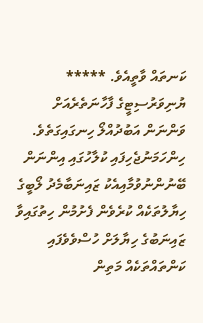ކަނތައް ވާތީއެވެ. ***** ޔުނިވަރުސިޓީގެ ފާހާނަތެރެއަށް ވަންނަން އަބުދުއްލޯ ހިނގައިގަތެވެ. ހިންހަމަނުޖެހިފައި ކުލާހުގައި އިންނަން ބޭނުންނުވުމާއިއެކު ޒައިނަބާމެދު ލޯބީގެ ހިޔާލުތަކެއް ކުރެވެން ފެށުމުން ހިތުގައިވާ ޒައިނަބުގެ ހިޔާލަށް ހުސްވެވެފައި ކަންތައްތަކެއް މަތިން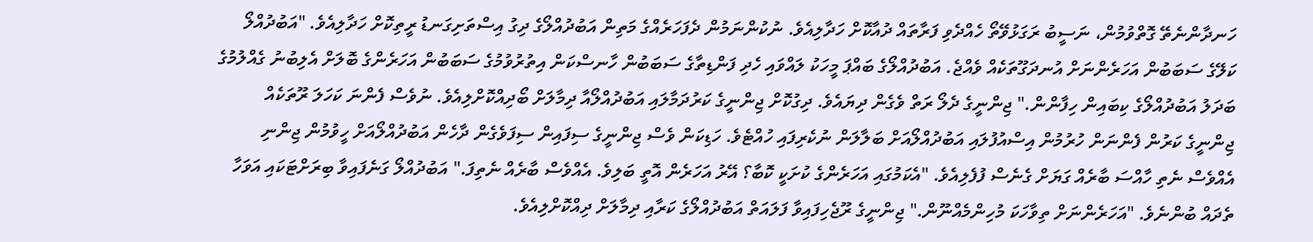ހަނދާންނެތޭ ގޮތްވުމުން، ނަސީބު ރަގަޅުވޭތޯ ހެއްދެވި ފަރާތައް ދުއާކޮށް ހަދާލިއެވެ. ނުކުންނަމުން ދެފަހަރެއްގެ މަތިން އަބުދުއްލޯގެ ދިގު އިސްތަށިގަނޑު ރީތިކޮށް ހަދާލިއެވެ. "އަބުދުއްލޯ ކަލޭގެ ސަބަބުން އަހަރެންނަށް އުނދަގޫތަކެއް ވެއްޖެ. އަބުދުއްލޯގެ ބައްޕަ މީހަކު ލައްވައި ހެދި ފަންޑިތާގެ ސަބަބުން ހާނސްކަން އިތުރުވުމުގެ ސަބަބުން އަހަރެންގެ ބޮލަށް އެލިބުނު ގެއްލުމުގެ ބަދަލު އަބުދުއްލޯގެ ކިބައިން ހިފާންން." ޖިންނީގެ ދެލޯ ރަތް ވެގެން ދިޔައެވެ. ދިގުކޮށް ޖިންނީގެ ކަރުދަމާލައި އަބުދުއްލޯއާ ދިމާލަށް ބޯދިއްކޮށްލިއެވެ. ނުވެސް ފެންނަ ކަހަލަ ރޫތަކެއް ޖިންނީގެ ކަރުން ފެންނަން ހުރުމުން އިސްއުފުލައި އަބުދުއްލޯއަށް ބަލާލަން ނުކެރިފައި ހުއްޓެވެ. ހަޑިކަން ވެސް ޖިންނީގެ ސިފައިން ސިފަވެގެން ދާހެން އަބުދުއްލޯއަށް ހީވުމުން ޖިންނި އެއްވެސް ނެތި ހާއްސަ ބާރެއް ގަޔަށް ގެނެސް ފުފެލިއެވެ. "އެކަމުގައި އަހަރެންގެ ކުށަކީ ކޮބާ؟ އޭރު އަހަރެން އޮތީ ބަލިވެ. އެއްވެސް ބާރެއް ނެތިފަ." އަބުދުއްލޯ ގަނެފައިވާ ބިރަށްޓަކައި އަވަހާ ތެދައް ބުންނެވެ. "އަހަރެންނަށް ތިވާހަކަ މުހިންމެއްނޫން." ޖިންނީގެ ރޫޖެހިފައިވާ ފަލައަތް އަބުދުއްލޯގެ ކަރާއި ދިމާލަށް ދިއްކޮށްލިއެވެ.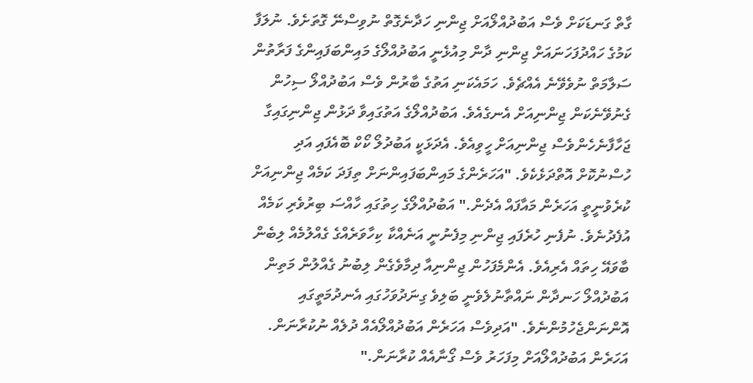ގާތް ގަނޑަކަށް ވެސް އަބުދުއްލޯއަށް ޖިންނި ހަދާނެގޮތް ނުވިސްނޭ ގޮތަށެވެ. ނުލަފާ ކަމުގެ ހައްދުފަހަނައަށް ޖިންނި ދާން މިއުޅެނީ އަބުދުއްލޯގެ މައިންބަފައިންގެ ފަރާތުން ސަލާމަތް ނުވެވޭނެ އެއްޗެވެ. ހަމައެކަނި އަތުގެ ބާރުން ވެސް އަބުދުއްލޯ ސިހުން ގެނުވޭނެކަން ޖިންނިއަށް އެނގެއެވެ. އަބުދުއްލޯގެ އަތުގައިވާ ދަޅުން ޖިންނިގައިގާ ޖަހާފާނެހެންވެސް ޖިންނިއަށް ހީވިއެވެ. އެދަޅަކީ އަބުދުލޯ ކޯކް ބޮއެފައި އަދި ހުސްނުކޮށް އޮތްދަޅެކެވެ. "އަހަރެންގެ މައިންބަފައިންނަށް ތިފަދަ ކަމެއް ޖިންނިއަށް ކުރެވުނީތީ އަހަރެން މައާފައް އެދެން." އަބުދުއްލޯގެ ހިތުގައި ހާއްސަ ބިރުވެރި ކަމެއް އުފެދުނެވެ. ނުފެނި ހުރެފައި ޖިންނި މިފެނުނީ އަނެއްކާ ކިހާވަރެއްގެ ގެއްލުމެއް ލިބެން ބާވައޭ ހިތައް އެރިއެވެ. އެންމެފަހުން ޖިންނިއާ ދިމާވެގެން ލިބުނު ގެއްލުން މަތިން އަބުދުއްލޯ ހަނދާން ނައްތާނުލެވެނީ ބަލިވެ ގިނަދުވަހުގައި އެނދުމަތީގައި އޮންނަންޖެހުމުންނެވެ. "އަދިވެސް އަހަރެން އަބުދުއްލޯއެއް ދުލެއް ނުކުރާނަން. އަހަރެން އަބުދުއްލޯއަށް މިފަހަރު ވެސް ގޯނާއެއް ކުރާނަން."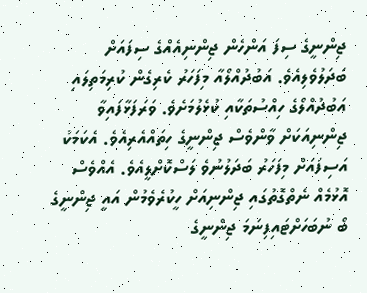ޖިންނީގެ ސިފަ އަންހެން ޖިންނިއެއްގެ ސިފައަށް ބަދަލުވެލިއެވެ. އަބުދުއްލޯއާ މިފަހަރު ކެރިގެން ކުރިމަތިލައި އަބުދުއްލޯގެ ހިއްސުތަކާއި ކުޅެލުމަށެވެ. ވަރަފަޅާފައިވާ ޖިންނިއަކަށް ވާންވެސް ޖިންނީގެ ހިތައްއެރިއެވެ. އެކަމަކު އަސިފައަށް މިފަހަރު ބަދަލުނުވެ ލަސްކޮށްލީއެވެ. އެއްވެސް އޮޅުމެއް ނެތްގޮތުގައި ޖިންނިއަށް ހީކުރެވެމުން އައީ ޖިންނީގެ ބޯ ނުބަހަށްޓައިފިނަމަ ޖިންނީގެ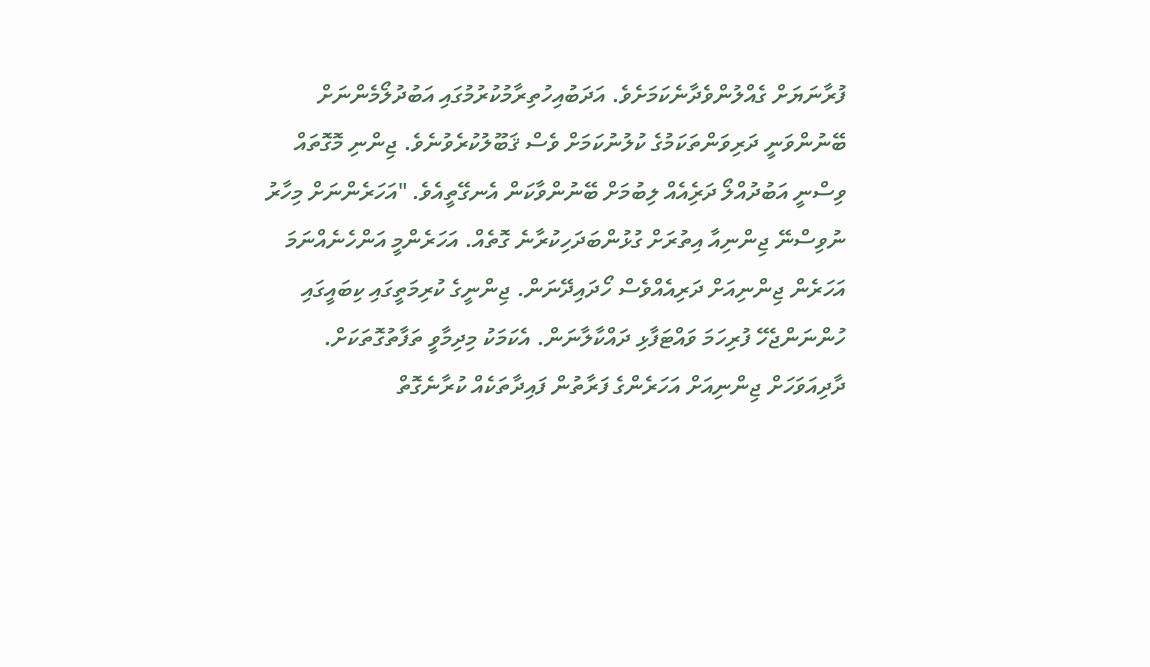ފުރާނަޔަށް ގެއްލުންވެދާނެކަމަށެވެ. އަދަބުއިހުތިރާމުކުރުމުގައި އަބުދުލޯމެންނަށް ބޭނުންވަނީ ދަރިވަންތަކަމުގެ ކުލުނުކަމަށް ވެސް ޤަބޫލުކުރެވުނެވެ. ޖިންނި މޮގޮތައް ވިސްނީ އަބުދުއްލޯ ދަރިެއެއް ލިބުމަށް ބޭނުންވާކަން އެނގޭތީއެވެ. "އަހަރެންނަށް މިހާރު ނުވިސްނޭ ޖިންނިއާ އިތުރަށް ގުޅުންބަދަހިކުރާނެ ގޮތެއް. އަހަރެންމީ އަންހެނެއްނަމަ އަހަރެން ޖިންނިއަށް ދަރިއެއްވެސް ހޯދައިދޭނަން. ޖިންނީގެ ކުރިމަތީގައި ކިބައީގައި ހުންނަންޖެހޭ ފުރިހަމަ ވައްޓަފާޅި ދައްކާލާނަން. އެކަމަކު މިދިމާވީ ތަފާތުގޮތަކަށް. ދާދިއަވަހަށް ޖިންނިއަށް އަހަރެންގެ ފަރާތުން ފައިދާތަކެއް ކުރާނެގޮތް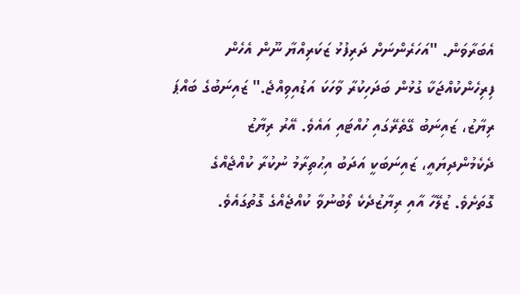އެބަރާވަން. "އަހަރެންނަށް ދަރިފުޅު ޒަކަރިއްޔާ ނޫން އެހެން ފިރިހެންކުއްޖަކާ ގުޅުން ބަދަހިކުރާ ވާހަކަ އަޑުއިވިއްޖެ." ޒައިނަބުގެ ބައްޕަ ރިޔާޒު، ޒައިނަބު ގޭތެރޭގައި ހުއްޓައި އައެވެ. އޭރު ރިޔާޒު ދެކެމުންދިޔައީ، ޒައިނަބަކީ އަދަބު އިޙުތިރާމު ނުކުރާ ކުއްޖެއްގެ ގޮތަށެވެ. ޒުލޭހާ އާއި ރިޔާޒުދެކެ ލޯބުނުވާ ކުއްޖެއްގެ ގޮތުގައެވެ.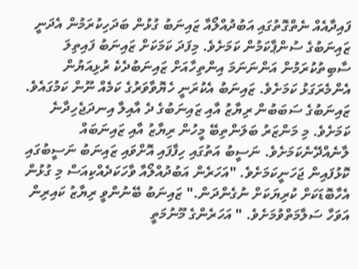ފައިދާއެއް ނެތްގޮތުގައި އަބުދުއްލޯއާ ޒައިނަބު ގުޅުން ބަދަހިކުރަމުން އެދަނީ ޒައިނަބުގެ ސުންޕާކަމުން ކަމަށެވެ. މިފަދަ ކަމަކަށް ޒައިނަބު ފައިތިލަ ސާބިތުކުރަމުން އަންނަނަމަ އިންތިހާއަށް ޒައިނަބުދެކެ ރުޅިއަޔުން އެންމެރަގަޅު ކަމަށެވެ. ޒައިނަބު އެކުރަނީ ހެޔޮވާވަރުގެ ކަމެއް ނޫން ކަމުގައެވެ. ޒައިނަބުގެ ސަބަބުން ރިޔާޒު އާއި ޒައިނަބުގެ ދެ އާއިލާ އިނދަޖެހިދާނެ ކަމަށެވެ. މި މަންޒަރު ބަލަންތިބޭ މީހުން ރިޔާޒު އާއި ޒައިނަބައް ލާނެއްދޭނެކަމަށެވެ. ނަސީބު އަތުގައި ހިފާފައި އޮށްވައި ޒައިނަބު ނަސީބުގައި ކޮޅުފައިން ޖަހަނީކަމަށެވެ. "އަހަރެން އަބުދުއްލޯއާ ވާހަކަދެއްކިއަސް މި ގުޅުން އެހާބޮޑަކަށް ކުރިޔަކަށް ނުގެންދަން." ޒައިނަބު ބޭނުންވީ ރިޔާޒު ކައިރިން އަވަހާ ސަލާމަތްވުމަށެވެ. " އަހަރެންގެ މޫނުމަތީ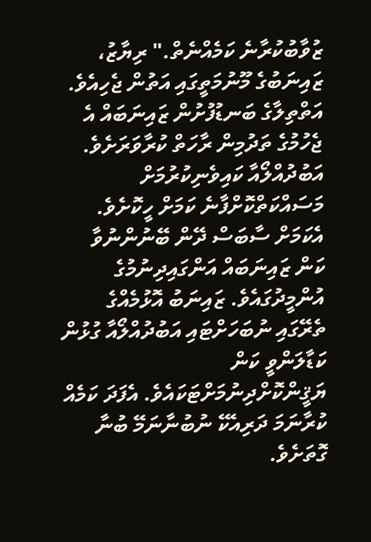ޒުވާބުކުރާނެ ކަމެއްނެތް." ރިޔާޒު، ޒައިނަބުގެ މޫނުމަތީގައި އަތުން ޖެހިއެވެ. އަތްތިލާގެ ބަނޑުފުށުން ޒައިނަބައް އެ ޖެހުމުގެ ތަދުމިން ރާހަތް ކުރާވަރަށެވެ. އަބުދުއްލޯއާ ކައިވެނިކުރުމަށް މަސައްކަތްކޮށްފާނެ ކަމަށް ހީކޮށެވެ. އެކަމަށް ސާބަސް ދޭން ބޭނުންނުވާ ކަން ޒައިނަބައް އަންގައިދިނުމުގެ އުންމީދުގައެވެ. ޒައިނަބު އޮޅުމެއްގެ ތެރޭގައި ނުބަހަށްޓައި އަބުދުއްލޯއާ ގުޅުން ކަޑާލަންވީ ކަން ޔަޤީންކޮށްދިނުމަށްޓަކައެވެ. އެފަދަ ކަމެއް ކުރާނަމަ ދަރިއެކޭ ނުބުނާނަމޭ ބުނާ ގޮތަށެވެ.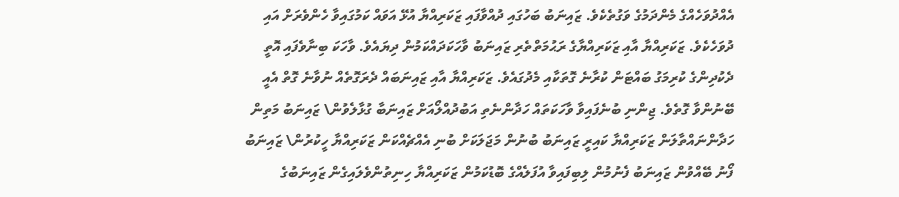އެއްދުވަހެއްގެ މެންދަމުގެ ވަގުތެކެވެ. ޒައިނަބު ބަހުގައި ދުއްވާފައި ޒަކަރިއްޔާ އުޅޭ އަވައް ކަމުގައިވާ ހެންވެރަށް އައި ދުވަހެކެވެ. ޒަކަރިއްޔާ އާއި ޒަކަރިއްޔާގެ ރަޙުމަތްތެރި ޒައިނަބު ވާހަކަދައްކަމުން ދިޔައެވެ. ވާހަކަ ބިނާވެފައި އޮތީ ދެކުދިންގެ ކުރިމަގު ބައްޓަން ކުރާނެ ގޮތަކާއި މެދުގައެވެ. ޒަކަރިއްޔާ އާއި ޒައިނަބައް ދެރަގޮތެއް ނުވާނެ ގޮތް އެއީ ބޭނުންވާ ގޮތެވެ. ޖިންނި ބުނެފައިވާ ވާހަކަތައް ހަދާންނެތި އަބުދުއްލޯއަށް ޒައިނަބާ ގުޅާލެވުން\ ޒައިނަބު މަތިން ހަދާންނައްތާލަން ޒަކަރިއްޔާ ކައިރީ ޒައިނަބު ބުނުން މަޖަލަކަށް ބުނި އެއްޗެއްކަން ޒަކަރިއްޔާ ހީކުރުން\ ޒައިނަބު ފޯނު ބޭއްވުން ޒައިނަބު ފެނުމުން ލިބިފައިވާ އުފަލެއްގެ ބޮޑުކަމުން ޒަކަރިއްޔާ ހިނިތުންވެލައިގެން ޒައިނަބުގެ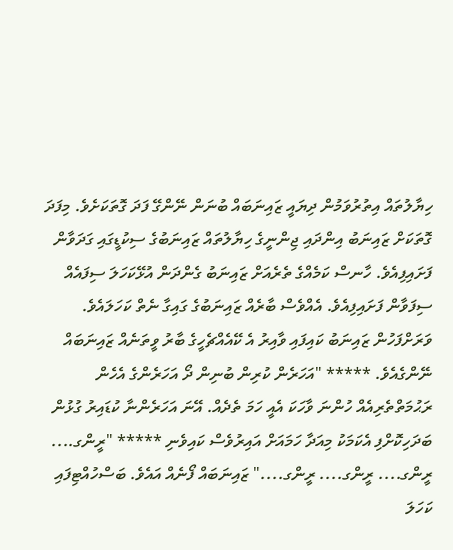ހިޔާލުތައް އިތުރުވަމުން ދިޔައީ ޒައިނަބައް ބުނަން ނޭންގޭ ފަދަ ގޮތަކަށެވެ. މިފަދަ ގޮތަކަށް ޒައިނަބު އިންދައި ޖިންނީގެ ހިޔާލުތައް ޒައިނަބުގެ ސިކުޑީގައި ގަދަވާން ފަށައިފިއެވެ. ހާނސް ކަމެއްގެ ތެރެއަށް ޒައިނަބު ގެންދަން އުޅޭކަހަލަ ސިފައެއް ސިފަވާން ފަށައިފިއެވެ. އެއްވެސް ބާރެއް ޒައިނަބުގެ ގައިގާ ނެތް ކަހަލައެވެ. ވަރަށްފަހުން ޒައިނަބު ކައިފައި ވާއިރު އެ ކޭއެއްޗެހީގެ ބާރު ވީތަނެއް ޒައިނަބައް ނޭންގެއެވެ. ***** "އަހަރެން ކުރިން ބުނިން ދޯ އަހަރެންގެ އެހެން ރަޙުމަތްތެރިއެއް ހުންނަ ވާހަކަ އެއީ ހަމަ ތެދެއް. އޭނަ އަހަރެންނާ ކުޑައިރު ގުޅުން ބަދަހިކޮށްފި އެކަމަކު މިއަދާ ހަމައަށް އައިރުވެސް ކައިވެނި ***** "ރީންގ.... ރީންގ.... ރީންގ.... ރީންގ...." ޒައިނަބައް ފޯނެއް އައެވެ. ބަސްހުއްޓިފައި ކަހަލަ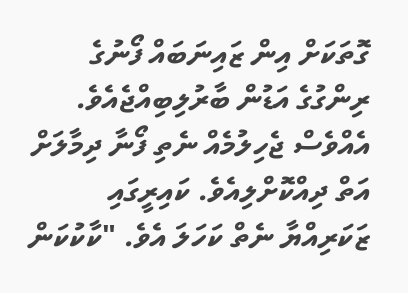ގޮތަކަށް އިން ޒައިނަބައް ފޯނުގެ ރިންގުގެ އަޑުން ބާރުލިބިއްޖެއެވެ. އެއްވެސް ޖެހިލުމެއް ނެތި ފޯނާ ދިމާލަށް އަތް ދިއްކޮށްލިއެވެ. ކައިރީގައި ޒަކަރިއްޔާ ނެތް ކަހަލަ އެވެ. "ކާކުކަން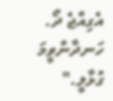އެގިއްޖެ ދޯ. ހަނދާންވީމަ ގުޅާލީ."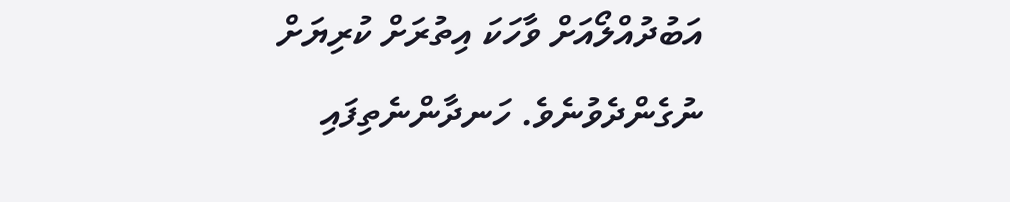އަބުދުއްލޯއަށް ވާހަކަ އިތުރަށް ކުރިޔަށް ނުގެންދެވުނެވެ. ހަނދާންނެތިފައި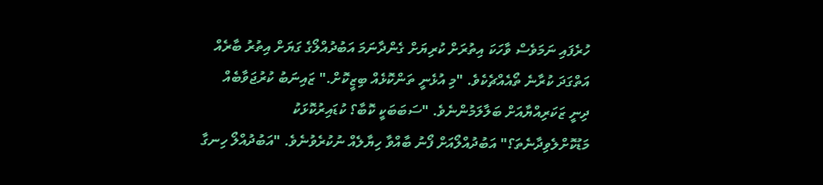ހުރެފައި ނަމަވެސް ވާހަކަ އިތުރަށް ކުރިޔަށް ގެންދާނަމަ އަބުދުއްލޯގެ ގަޔަށް އިތުރު ބާރެއް އަތްގަދަ ކުރާނެ ތޯއެއްޗެކެވެ. "މި އުޅެނީ ތަންކޮޅެއް ބިޒީކޮށް." ޒައިނަބު ކުރުޖަވާބެއް ދިނީ ޒަކަރިއްޔާއަށް ބަލާލަމުންނެވެ. "ސަބަބަކީ ކޮބާ؟ ކުޑައިރުކޮޅަކު މަޑުކޮށްލެވިދާނެތަ؟" އަބުދުއްލޯއަށް ފޯނު ބާއްވާ ހިޔާލެއް ނުކުރެވުނެވެ. "އަބުދުއްލޯ ހިނގާ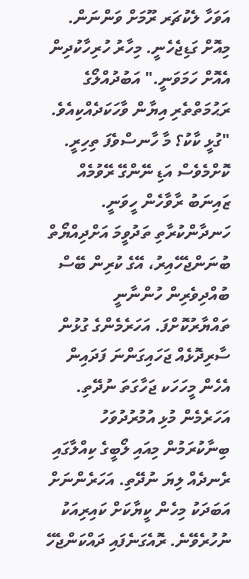އަވަހާ ލެކުޗަރ ރޫމަށް ވަންނަން. މިއޮށް ގަޑިޖެހެނީ. މިހާރު ހުރިހާކުދިން އެއޮށް ހަމަވަނީ." އަބުދުއްލޯގެ ރަޙުމަތްތެރި އިޔާން ވާހަކަދެއްކިއެވެ. "ގުޅީ ކާކު؟ މާ ހާނސްވެފަ ތިހިރީ. ކޮށްމެވެސް އަޑި ނޭންގޭ ރޭވުމެއް ޒައިނަބު ރާވާހެން ހީވަނީ. ހަނދާންކުރާތި ތަދުވީމަ އަށްދިއްޔޯތް ބުނަންޖެހޭއިރު، އޭގެ ކުރިން ބޭސް ބުއްދިވެރިން ހުންނާނީ ތައްޔާރުކޮށްފަ. އަހަރެމެންގެ ގުޅުން ސާރިދޮޅެއް ޖަހައިގަންނަ ފަދައިން އެހެން މީހަހަކ ޖަހާގަތަ ނުދޭތި. އަހަރެމެން މުޅި އުމުރުދުވަހު ބިނާކުރަމުން މިއައި ލޯބީގެ ކިއްލާގައި ރެނދެއް ލިޔަ ނުދޭތި. އަހަރެންނަށް އަބަދަކު މިހެން ކީޔާކަށް ކައިރިއަކު ނުހުރެވޭނެ. ރޮއެގަނެފައި ދައްކަންޖެހޭ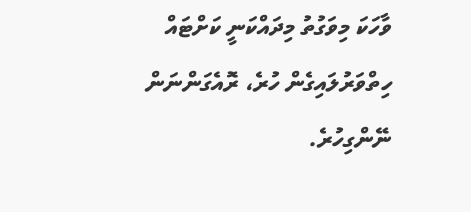ވާހަކަ މިވަގުތު މިދައްކަނީ ކަށްޓައް ހިތްވަރުލައިގެން ހުރެ، ރޮއެގަންނަން ނޭންގިހުރެ.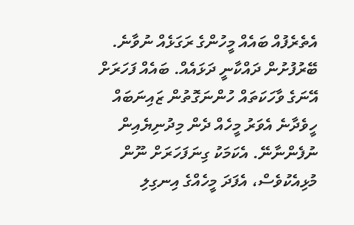އެތެރެފުއް ބައެއް މީހުންގެ ރަގަޅެއް ނުވާނެ. ބޭރުފުށުން ދައްކާނީ ދަޅައެއް. ބައެއް ފަހަރަށް އޭނަގެ ވާހަކަތައް ހުންނަގޮތުން ޒައިނަބައް ހީވެދާނެ އެވަރު މީހެއް ދެން މިދުނިޔެއިން ނުފެންނާނޭ. އެކަމަކު ގިނަފަހަރަށް ނޫން މުޅިއެކުވެސް، އެފަދަ މީހެއްގެ އިނގިލި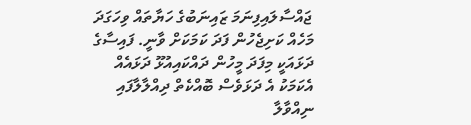ޖައްސާލައިފިނަމަ ޒައިނަބުގެ ހަޔާތައް ވިހަގަދަ މަހެއް ކަށިޖެހުން ފަދަ ކަމަކަށް ވާނީ. ފައިސާގެ ދަޅައަކީ މިފަދަ މީހުން ދައްކައިއުޅޫ ދަޅައެއް އެކަމަކު އެ ދަޅަވެސް ބޮއްކެތް ދިއްލާލާފައި ނިއްވާލާ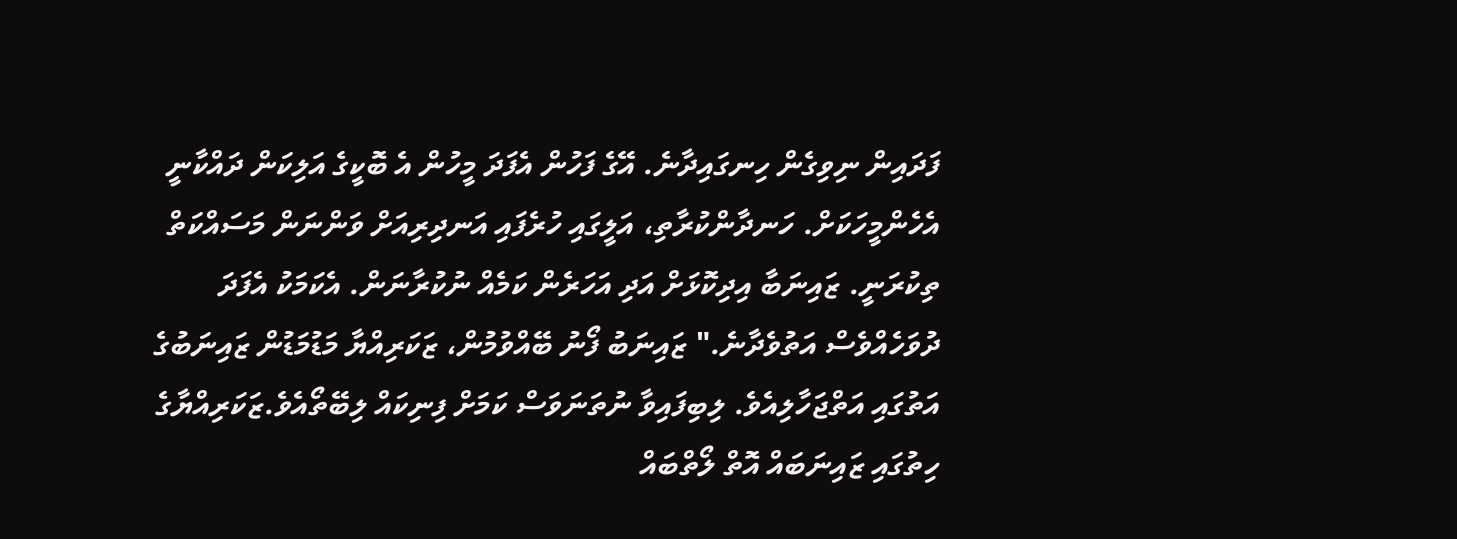ފަދައިން ނިވިގެން ހިނގައިދާނެ. އޭގެ ފަހުން އެފަދަ މީހުން އެ ބޮކީގެ އަލިކަން ދައްކާނީ އެހެންމީހަކަށް. ހަނދާންކުރާތި، އަލީގައި ހުރެފައި އަނދިރިއަށް ވަންނަން މަސައްކަތް ތިކުރަނީ. ޒައިނަބާ އިދިކޮޅަށް އަދި އަހަރެން ކަމެއް ނުކުރާނަން. އެކަމަކު އެފަދަ ދުވަހެއްވެސް އަތުވެދާނެ." ޒައިނަބު ފޯނު ބޭއްވުމުން، ޒަކަރިއްޔާ މަޑުމަޑުން ޒައިނަބުގެ އަތުގައި އަތްޖަހާލިއެވެ. ލިބިފައިވާ ނުތަނަވަސް ކަމަށް ފިނިކައް ލިބޭތޯއެވެ.ޒަކަރިއްޔާގެ ހިތުގައި ޒައިނަބައް އޮތް ލޯތްބައް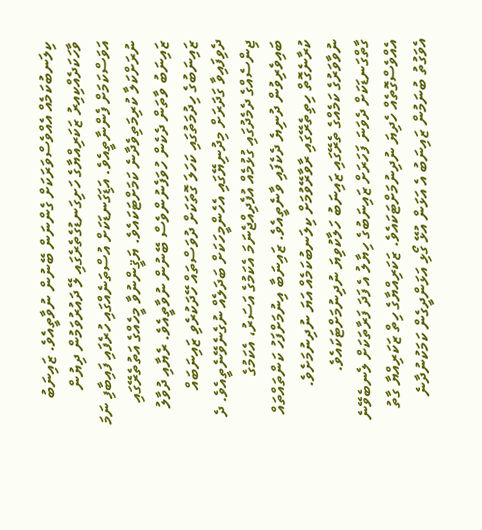ކިލަނބުކަމެއް އެއްވެސްވަރަކަށް ގެންނަން ބޭނުން ނުވާތީއެވެ. ޒައިނަބު ވާހަކަދެއްކިއިރު ޒަކަރިއްޔާގެ ހަށިގަނޑުގެތެރެގައި ލޭ ދައުރުވަމުން ދިޔުން އަވަސްކަމަށް ފެންނާތީއެވެ. އަޑިަގަނޑަކަށް އުސްތަނެއްގައި ހުރެފައި ފައިބާފި ނަމަ ނުރަށްކަލާ ކުރިމަތިވެދާނެ ކަމަށްޓަކައެވެ. ޔަޤީންނުވާ މީހެއްގެ އަތުތެރޭގައި ޒައިނަބު ވާތަން ދެކެން ހުވަފެނުންވެސް ބޭނުން ނުވާތީއެވެ. ރެޔާއި ދުވާލު ޒައިނަބުގެ ހިދުމަތުގައި ކަހަލަ ގޮތަކަށް ދުވަސްތައް ހޭދަކުރެވި ޒައިނަބައް ދެވިފައިވާ ގަދަރަށް މިދުނިޔޭގައި އެހެންމީހަކަށް ބަދަލެއް ނުގެނެވޭނެތީއެވެ. ދެ ޖިންސެއްގެ ދެމެދުގައި ގުޅުމެއް އުފެދިއްޖެނަމަ އެކަމުގެ އަސަރު، އެކަމުގެ ބައިވެރިވުން ދުނިޔެ ދެކެފައި ވާނެތީއެވެ. ޒައިނަބާ އިނުމަށްފަހު ކަންތައްތައް ކުރާނެގޮތް ހިތިތެރޭގައި ރާވާރޭވުމަށް ކިލަނބުކަމެއް އަޔަ ނުދިނުމަށެވެ. ނުވާވަރުގެ ކަމެއްގެ ތެރޭގައި ޒައިނަބު ހަލާކުވިޔަ ނުދިނުމަށްޓަކައެވެ. ގާތްގަނޑަކަށް ދެވަނަ ފަހަރަށް ޒައިނަބުގެ ހިޔާލު އެ ފަދަ ފަރާތަކަށް ލެނބެވޭނެ އެއްވެސްގޮތެއް ހެދިޔަ ނުދިނުމަށްޓަކައެވެ. ޒަކަރިއްޔާގެ ހިތް ޒަކަރިއްޔާ ގާތު އެވަގުތު ބުނަމުން ޒައިނަބު އެ އަޅަން އުޅޭ ގޯޅި އަޅަންދީގެން ކަމަކުނުދާނެ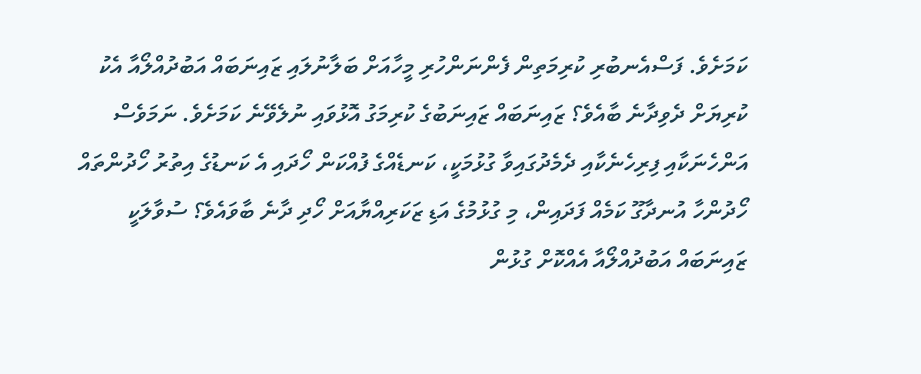ކަމަށެވެ. ފަސްއެނބުރި ކުރިމަތިން ފެންނަންހުރި މީހާއަށް ބަލާނުލައި ޒައިނަބައް އަބުދުއްލޯއާ އެކު ކުރިޔަށް ދެވިދާނެ ބާއެވެ؟ ޒައިނަބައް ޒައިނަބުގެ ކުރިމަގު އޮޅުވައި ނުލެވޭނެ ކަމަށެވެ. ނަމަވެސް އަންހެނަކާއި ފިރިހެނެކާއި ދެމެދުގައިވާ ގުޅުމަކީ، ކަނޑެއްގެ ފުއްކަން ހޯދައި އެ ކަނޑުގެ އިތުރު ހޯދުންތައް ހޯދުންހާ އުނދާގޫ ކަމެއް ފަދައިން، މި ގުޅުމުގެ އަޑި ޒަކަރިއްޔާއަށް ހޯދި ދާނެ ބާވައެވެ؟ ސުވާލަކީ ޒައިނަބައް އަބުދުއްލޯއާ އެއްކޮށް ގުޅުން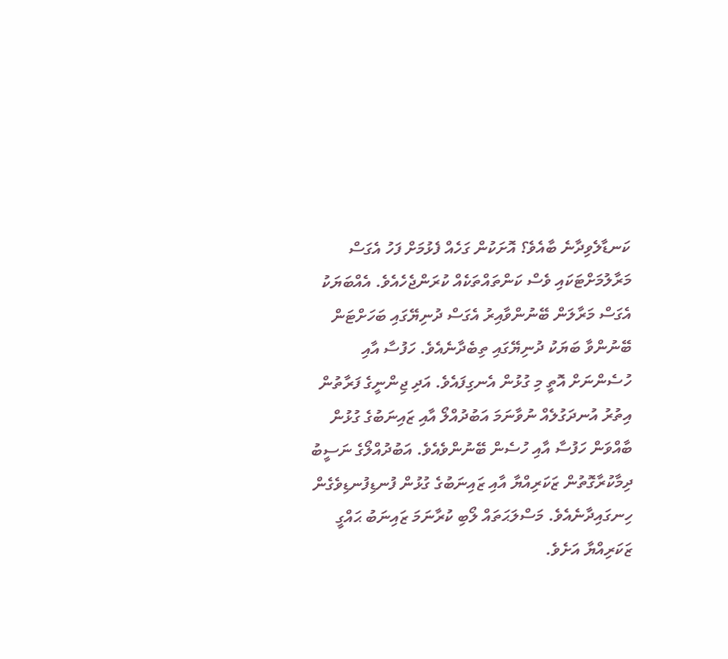ކަނޑާލެވިދާނެ ބާއެވެ؟ އޮށަކުން ގަހެއް ފެޅުމަށް ފަހު އެގަސް މަރާލުމަށްޓަކައި ވެސް ކަންތައްތަކެއް ކުރަންޖެހެއެވެ. އެއްބަޔަކު އެގަސް މަރާލަން ބޭނުންވާއިރު އެގަސް ދުނިޔޭގައި ބަހަށްޓަން ބޭނުންވާ ބަޔަކު ދުނިޔޭގައި ތިބެދާނެއެވެ. ހަފުސާ އާއި ހުސެންނަށް އޮތީ މި ގުޅުން އެނގިފައެވެ. އަދި ޖިންނީގެ ފަރާތުން އިތުރު އުނދަގުލެއް ނުވާނަމަ އަބުދުއްލޯ އާއި ޒައިނަބުގެ ގުޅުން ބާއްވަން ހަފުސާ އާއި ހުސެން ބޭނުންވެއެވެ. އަބުދުއްލޯގެ ނަސީބު ދިމާކުރާގޮތުން ޒަކަރިއްޔާ އާއި ޒައިނަބުގެ ގުޅުން ފުނޑިފުނޑިވެގެން ހިނގައިދާނެއެވެ. މަސްލަޙަތައް ލޯބި ކުރާނަމަ ޒައިނަބު ޙައްގީ ޒަކަރިއްޔާ އަށެވެ.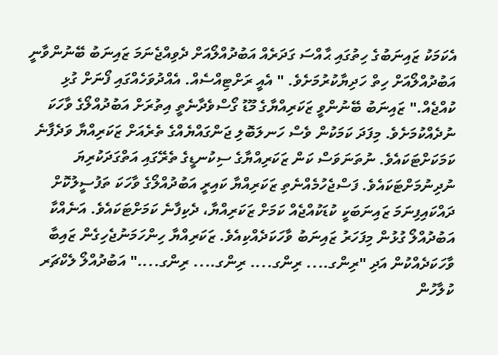އެކަމަކު ޒައިނަބުގެ ހިތުގައި ޙާއްސަ ގަދަރެއް އަބުދުއްލޯއަށް ދެވިއްޖެނަމަ ޒައިނަބު ބޭނުންވާނީ އަބުދުއްލޯއަށް ހިތް ހަދިޔާކުރުމަށެވެ. " އެއީ ރަށްޓިއްސެއް. އެއްދުވަހެއްގައި ފޯނަށް ގުޅި ކުއްޖެއް." ޒައިނަބު ބޭނުންވީ ޒަކަރިއްޔާގެ މޫޑު ގޯސްވެދާނެތީ އިތުރަށް އަބުދުއްލޯގެ ވާހަކަ ނުދެއްކުމަށެވެ. މިފަދަ ކަމަކުން ވެސް ހަނލަބޮލި ޖަންގައްޔެއްގެ ތެރެއަށް ޒަކަރިއްޔާ ވަދެފާނެ ކަމަކަށްޓަކައެވެ. ނުތަނަވަސް ކަން ޒަކަރިއްޔާގެ ސިކުނޑީގެ ތެރޭގައި އަތްގަދަކުރިޔަ ނުދިނުމަށްޓަކައެވެ. ފަސްޖެހުމެއްނެތި ޒަކަރިއްޔާ ކައިރީ އަބުދުއްލޯގެ ވާހަކަ ތަފުސީލުކޮށް ދައްކައިފިނަމަ ޒައިނަބަކީ ކުޑަކުއްޖެއް ކަމަށް ޒަކަރިއްޔާ، ދެކިފާނެ ކަމަށްޓަކައެވެ. އަނެއްކާ އަބުދުއްލޯ ގުޅުން މިފަހަރު ޒައިނަބު ވާހަކަދެއްކިއެވެ. ޒަކަރިއްޔާ ހިންހަމަނުޖެހިގެން ޒައިބާ ވާހަކަދެއްކުން އަދި "ރިންގ.... ރިންގ.... ރިންގ.... ރިންގ...." އަބުދުއްލޯ ލެކްޗަރ ކުލާހުން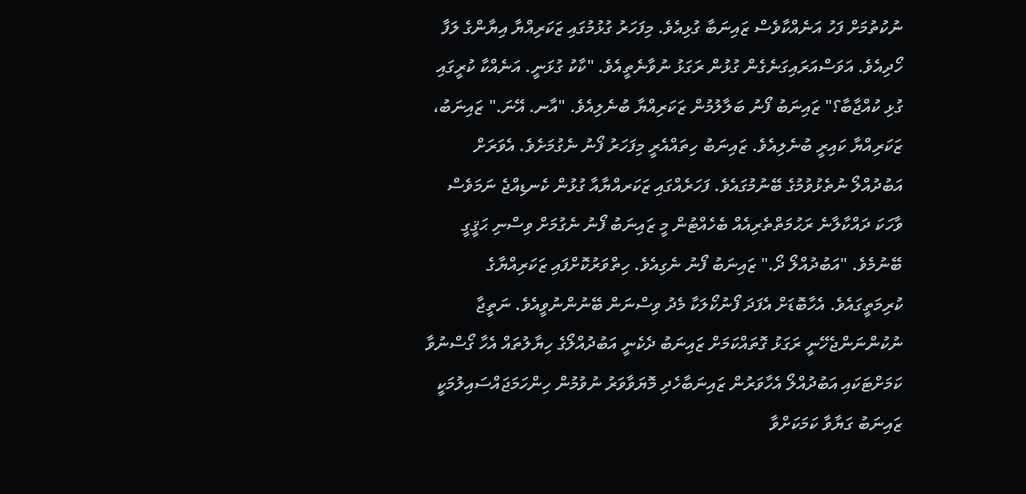ނުކުތުމަށް ފަހު އަނެއްކާވެސް ޒައިނަބާ ގުޅިއެވެ. މިފަހަރު ގުޅުމުގައި ޒަކަރިއްޔާ އިޔާންގެ ލަފާ ހޯދިއެވެ. އަވަސްއަރައިގަނެގެން ގުޅުން ރަގަޅު ނުވާނެތީއެވެ. "ކާކު ގުޅަނީ. އަނެއްކާ ކުރީގައި ގުޅި ކުއްޖާބާ؟" ޒައިނަބު ފޯނު ބަލާލުމުން ޒަކަރިއްޔާ ބުނެލިއެވެ. "އާނ. އޭނަ." ޒައިނަބު، ޒަކަރިއްޔާ ކައިރީ ބުނެލިއެވެ. ޒައިނަބު ހިތައްއެރީ މިފަހަރު ފޯނު ނެގުމަށެވެ. އެވަރަށް އަބުދުއްލޯ ނުތެޅުވުމުގެ ބޭނުމުގައެވެ. ފަހަރެއްގައި ޒަކަރއްޔާއާ ގުޅުން ކެނޑިއްޖެ ނަމަވެސް ވާހަކަ ދައްކާލާނެ ރަޙުމަތްތެރިއެއް ބެހެއްޓުން މީ ޒައިނަބު ފޯނު ނެގުމަށް ވިސްނި ޙަޤީގީ ބޭނުމެވެ. "އަބުދުއްލޯ ދޯ." ޒައިނަބު ފޯނު ނެގިއެވެ. ހިތްވަރުކޮށްފައި ޒަކަރިއްޔާގެ ކުރިމަތީގައެވެ. އެހާބޮޑަށް އެފަދަ ފޯނުކޯލަކާ މެދު ވިސްނަން ބޭނުންނުވީއެވެ. ނަތީޖާ ނުކުންނަންޖެހޭނީ ރަގަޅު ގޮތައްކަމަށް ޒައިނަބު ދެކެނީ އަބުދުއްލޯގެ ހިޔާލުތައް އެހާ ގޯސްނުވާ ކަމަށްޓަކައި އަބުދުއްލޯ އެހާވަރުން ޒައިނަބާހެދި މޮޔަވާވަރު ނުވުމުން ހިންހަމަޖައްސައިލުމަކީ ޒައިނަބު ގަޔާވާ ކަމަކަށްވާ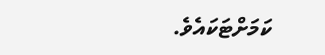ކަމަށްޓަކައެވެ.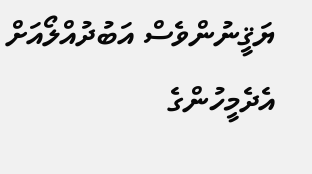ޔަޤީނުންވެސް އަބުދުއްލޯއަށް އެދެމީހުންގެ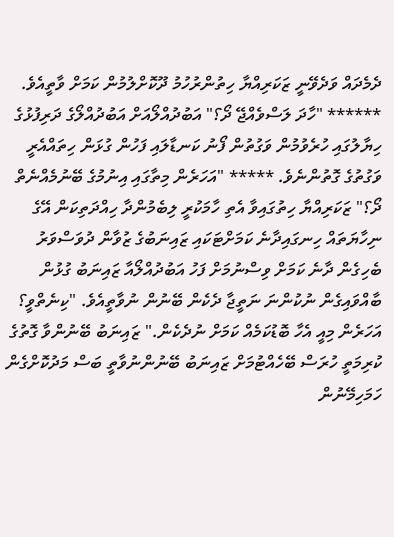ދެމެދައް ވަދެވޭނީ ޒަކަރިއްޔާ ހިތުންރުހުމު ދޫކޮށްލުމުން ކަމަށް ވާތީއެވެ. ****** "ހާދަ ލަސްވެއްޖޭ ދޯ؟" އަބުދުއްލޯއަށް އަބުދުއްލޯގެ ދަރިފުޅުގެ ހިޔާލުގައި ހުރެވުމުން ވަގުތުން ފޯނު ކަނޑާލައި ފަހުން ގުޅަން ހިތައްއެރީ ވަގުތުގެ ގޮތުންނެވެ. ***** "އަހަރެން މިތާގައި އިނުމުގެ ބޭނުމެއްނެތް ދޯ؟" ޒަކަރިއްޔާ ހިތުގައިވާ އެތި ހާމަކުރީ ލިބެމުންދާ ހިއްދަތިކަން އޭގެ ނިހާޔަތައް ހިނގައިދާނެ ކަމަށްޓަކައި ޒައިނަބުގެ ޒުވާން ދުވަސްވަރު ބެހިގެން ދާނެ ކަމަށް ވިސްނުމަށް ފަހު އަބުދުއްލޯއާ ޒައިނަބު ގުޅުން ބާއްވައިގެން ނުކުންނަ ނަތީޖާ ދެކެން ބޭނުން ނުވާތީއެވެ. "ކިނެތްވީ؟ އަހަރެން މިއީ އެހާ ބޮޑުކަމެއް ކަމަށް ނުދެކެން." ޒައިނަބު ބޭނުންވާ ގޮތުގެ ކުރިމަތީ ހުރަސް ބޭހެއްޓުމަށް ޒައިނަބު ބޭނުންނުވާތީ ބަސް މަދުކޮށްގެން ހަމަހިމޭނުން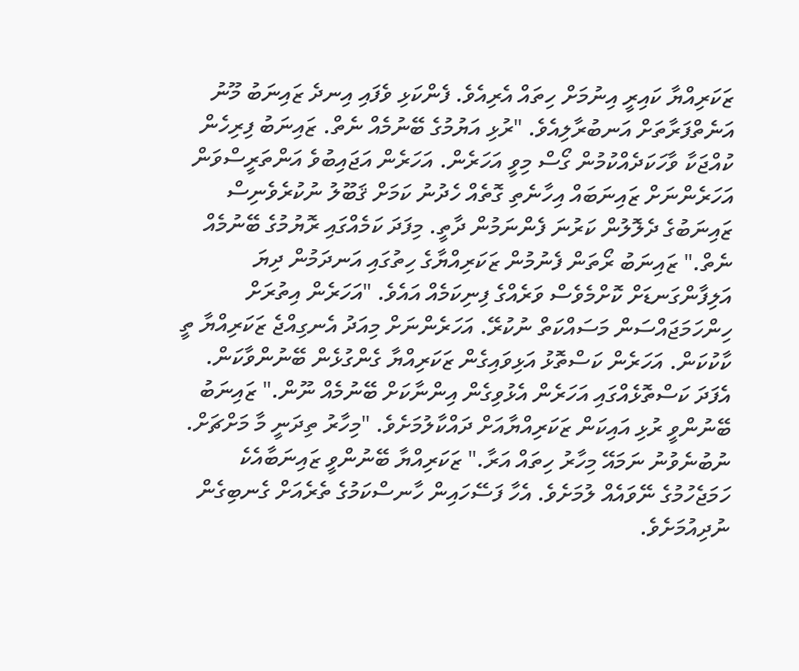ޒަކަރިއްޔާ ކައިރީ އިނުމަށް ހިތައް އެރިއެވެ. ފެންކަޅި ވެފައި އިނދެ ޒައިނަބު މޫނު އަނެތްފަރާތަށް އަނބުރާލިއެވެ. "ރުޅި އަޔުމުގެ ބޭނުމެއް ނެތް. ޒައިނަބު ފިރިހެން ކުއްޖަކާ ވާހަކަދެއްކުމުން ގޯސް މިވީ އަހަރެން. އަހަރެން އަޖައިބުވެ އަންތަރީސްވަން އަހަރެންނަށް ޒައިނަބައް އިހާނެތި ގޮތެއް ހެދުނު ކަމަށް ޤަބޫލު ނުކުރެވެނިސް ޒައިނަބުގެ ދެލޮލުން ކަރުނަ ފެންނަމުން ދާތީ. މިފަދަ ކަމެއްގައި ރޮޔުމުގެ ބޭނުމެއް ނެތް." ޒައިނަބު ރޯތަން ފެނުމުން ޒަކަރިއްޔާގެ ހިތުގައި އަނދަމުން ދިޔަ އަލިފާންގަނޑަށް ކޮށްމެވެސް ވަރެއްގެ ފިނިކަމެއް އައެވެ. "އަހަރެން އިތުރަށް ހިންހަމަޖައްސަން މަސައްކަތް ނުކުރޭ. އަހަރެންނަށް މިއަދު އެނގިއްޖެ ޒަކަރިއްޔާ ތީ ކާކުކަން. އަހަރެން ކަސްތޮޅު އަޅިވައިގެން ޒަކަރިއްޔާ ގެންގުޅެން ބޭނުންވާކަން. އެފަދަ ކަސްތޮޅެއްގައި އަހަރެން އެޅުވިގެން އިންނާކަށް ބޭނުމެއް ނޫން." ޒައިނަބު ބޭނުންވީ ރުޅި އައިކަން ޒަކަރިއްޔާއަށް ދައްކާލުމަށެވެ. "މިހާރު ތިދަނީ މާ މަށްޗަށް. ނުބުނެވުނު ނަމައޭ މިހާރު ހިތައް އަރާ." ޒަކަރިއްޔާ ބޭނުންވީ ޒައިނަބާއެކެ ހަމަޖެހުމުގެ ނޭވައެއް ލުމަށެވެ. އެހާ ފަސޭހައިން ހާނސްކަމުގެ ތެރެއަށް ގެނބިގެން ނުދިއުމަށެވެ.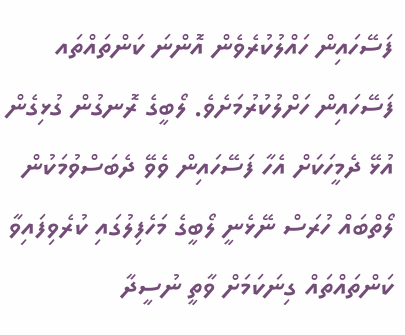ފަސޭހައިން ހައްލުކުރެވެން އޮންނަ ކަންތައްތައ ފަސޭހައިން ހަށްލުކުރުމަށެވެ. ލޯބީގެ ރޮނގުން ގުޅިގެން އުޅޭ ދެމީހަކަށް އެހާ ފަސޭހައިން ވެވޭ ދެބަސްވުމަކުން ލޯތްބައް ހުރަސް ނޭޅެނީ ލޯބީގެ މަހެފިލުގައި ކުރެވިފައިވާ ކަންތައްތައް ގިނަކަމަށް ވާތީ ނުސީދާ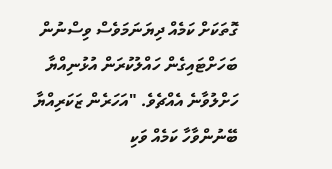ގޮތަކަށް ކަމެއް ދިޔަނަމަވެސް ވިސްނުން ބަހަށްޓައިގެން ހައްލުކުރަން އުޅުނިއްޔާ ހަށްލުވާނެ އެއްޗެވެ. "އަހަރެން ޒަކަރިއްޔާ ބޭނުންވާހާ ކަމެއް ވަކި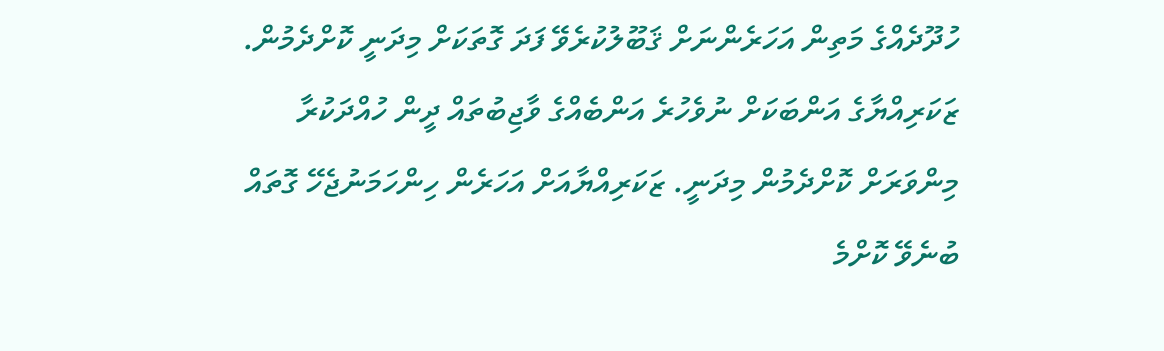ހުދޫދެއްގެ މަތިން އަހަރެންނަށް ޤަބޫލުކުރެވޭ ފަދަ ގޮތަކަށް މިދަނީ ކޮށްދެމުން. ޒަކަރިއްޔާގެ އަންބަކަށް ނުވެހުރެ އަންބެއްގެ ވާޖިބުތައް ދީން ހުއްދަކުރާ މިންވަރަށް ކޮށްދެމުން މިދަނީ. ޒަކަރިއްޔާއަށް އަހަރެން ހިންހަމަނުޖެހޭ ގޮތައް ބުނެވޭ ކޮށްމެ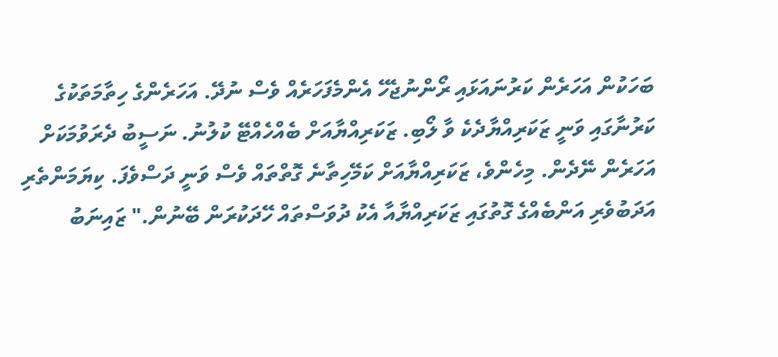ބަހަކުން އަހަރެން ކަރުނައަޅައި ރޯންނުޖެހޭ އެންމެފަހަރެއް ވެސް ނުދޭ. އަހަރެންގެ ހިތާމަތަކުގެ ކަރުނާގައި ވަނީ ޒަކަރިއްޔާދެކެ ވާ ލޯބި. ޒަކަރިއްޔާއަށް ބެއްހެއްޓޭ ކުލުނު. ނަސީބު ދެރަވުމަކަށް އަހަރެން ނޭދެން. މިހެންވެ، ޒަކަރިއްޔާއަށް ކަމޭހިތާނެ ގޮތްތައް ވެސް ވަނީ ދަސްވެފަ. ކިޔަމަންތެރި އަދަބުވެރި އަންބެއްގެ ގޮތުގައި ޒަކަރިއްޔާއާ އެކު ދުވަސްތައް ހޭދަކުރަން ބޭނުން." ޒައިނަބު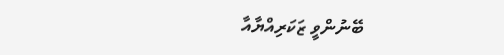ބޭނުންވީ ޒަކަރިއްޔާއާ